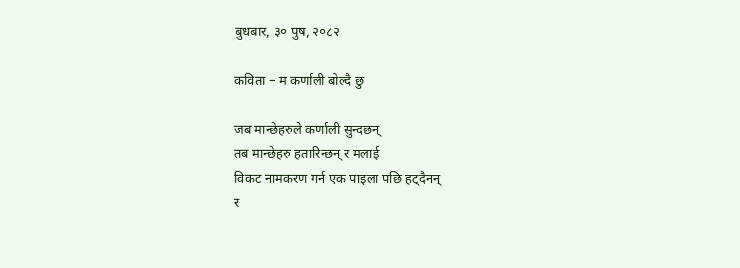बुधबार, ३० पुष, २०८२

कविता – म कर्णाली बोल्दै छु

जब मान्छेहरुले कर्णाली सुन्दछन्
तब मान्छेहरु हतारिन्छन् र मलाई
विकट नामकरण गर्न एक पाइला पछि हट्दैनन्
र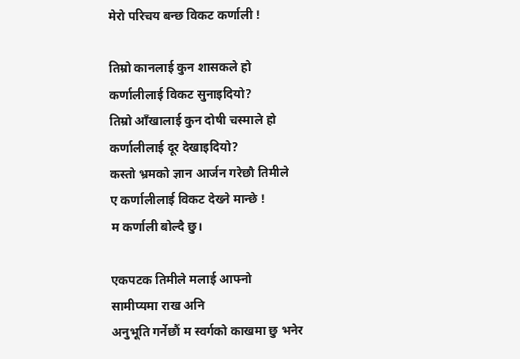मेरो परिचय बन्छ विकट कर्णाली !

तिम्रो कानलाई कुन शासकले हो
कर्णालीलाई विकट सुनाइदियो?
तिम्रो आँखालाई कुन दोषी चस्माले हो
कर्णालीलाई दूर देखाइदियो?
कस्तो भ्रमको ज्ञान आर्जन गरेछौ तिमीले
ए कर्णालीलाई विकट देख्ने मान्छे !
म कर्णाली बोल्दै छु।

एकपटक तिमीले मलाई आफ्नो
सामीप्यमा राख अनि
अनुभूति गर्नेछौं म स्वर्गको काखमा छु भनेर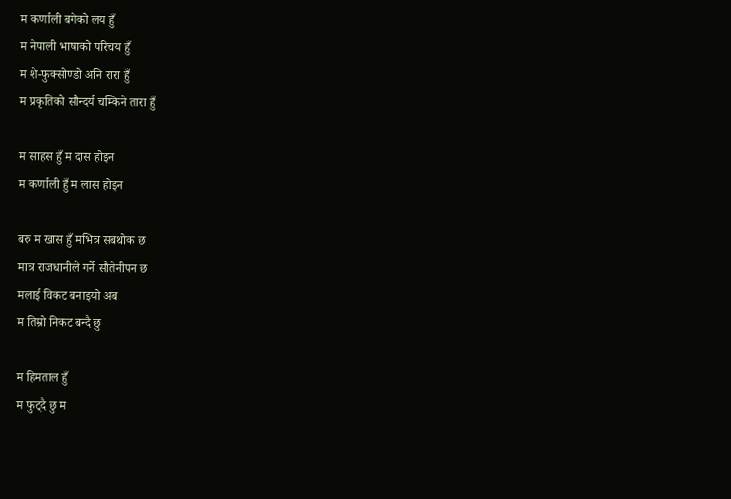म कर्णाली बगेको लय हुँ
म नेपाली भाषाको परिचय हुँ
म शे-फुक्सोण्डो अनि रारा हुँ
म प्रकृतिको सौन्दर्य चम्किने तारा हुँ

म साहस हुँ म दास होइन
म कर्णाली हुँ म लास होइन

बरु म खास हुँ मभित्र सबथोक छ
मात्र राजधानीले गर्ने सौतेनीपन छ
मलाई विकट बनाइयो अब
म तिम्रो निकट बन्दै छु

म हिमताल हुँ
म फुट्दै छु म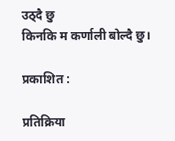उठ्दै छु
किनकि म कर्णाली बोल्दै छु।

प्रकाशित :

प्रतिक्रिया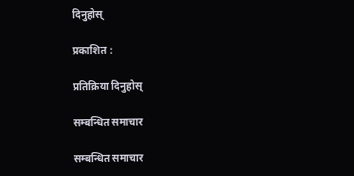दिनुहोस्

प्रकाशित :

प्रतिक्रिया दिनुहोस्

सम्बन्धित समाचार

सम्बन्धित समाचार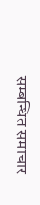सम्बन्धित समाचार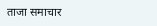ताजा समाचार